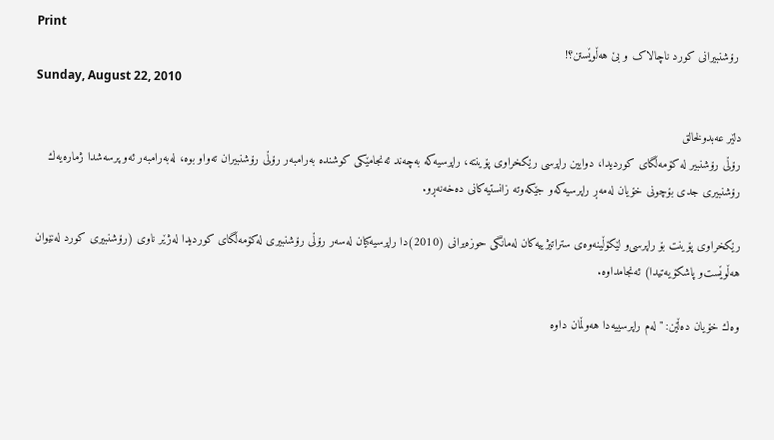Print
 رۆشنبیرانی‌ كورد ناچالاک و بێ هه‌ڵوێستن؟!
Sunday, August 22, 2010

دلێر عه‌بدولخالق
رۆڵی‌ رۆشنبیر له‌ كۆمه‌ڵگای‌ كوردیدا، دوایین راپرسی‌ رێكخراوی‌ پۆینته‌، راپرسیه‌كه‌ به‌چه‌ند ئه‌نجامێكی‌ كوشنده‌ به‌رامبه‌ر رۆڵی‌ رۆشنبیران ته‌واو بوه‌، له‌به‌رامبه‌ر ئه‌و پرسه‌شدا ژماره‌یه‌ك رۆشنبیری‌ جدی‌ بۆچونی‌ خۆیان له‌مه‌ڕ راپرسیه‌كه‌‌و جێكه‌وته‌ زانستیه‌كانی‌ ده‌خه‌نه‌ڕو.

رێكخراوی‌ پۆینت بۆ راپرسی‌‌و لێكۆڵینه‌وه‌ی‌ ستراتیژییه‌كان له‌مانگی‌ حوزه‌یرانی‌ (2010)دا راپرسیه‌كیان له‌سه‌ر رۆڵی‌ رۆشنبیری‌ له‌كۆمه‌ڵگای‌ كوردیدا له‌ژێر ناوی‌ (رۆشنبیری‌ كورد له‌نێوان هه‌ڵوێست‌و پاشكۆیه‌تیدا) ئه‌نجامداوه‌.

وه‌ك خۆیان ده‌ڵێن: "له‌م راپرسییه‌دا هه‌وڵمان داوه‌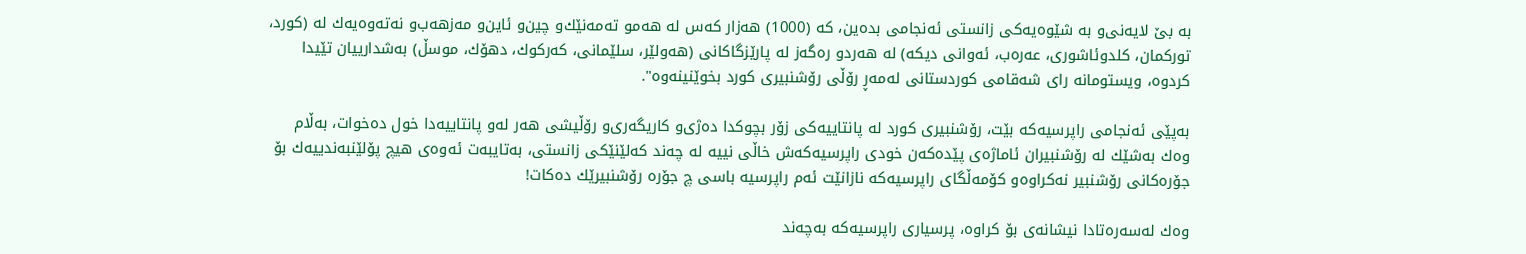به‌ بێ‌ لایه‌نی‌‌و به‌ شێوه‌یه‌كی‌ زانستی‌ ئه‌نجامی‌ بده‌ین، كه‌ (1000) هه‌زار كه‌س له‌ هه‌مو ته‌مه‌نێك‌و چین‌و ئاین‌و مه‌زهه‌ب‌و نه‌ته‌وه‌یه‌ك له‌ (كورد، توركمان، كلدوئاشوری‌، عه‌ره‌ب، ئه‌وانی‌ دیكه‌) له‌ هه‌ردو ره‌گه‌ز له‌ پارێزگاكانی‌ (هه‌ولێر، سلێمانی‌، كه‌ركوك، دهۆك، موسڵ) به‌شدارییان تێیدا كردوه‌، ویستومانه‌ رای‌ شه‌قامی‌ كوردستانی‌ له‌مه‌ڕ رۆڵی‌ رۆشنبیری‌ كورد بخوێنینه‌وه‌".

به‌پێی‌ ئه‌نجامی‌ راپرسیه‌كه‌ بێت، رۆشنبیری‌ كورد له‌ پانتاییه‌كی‌ زۆر بچوكدا ده‌ژی‌و كاریگه‌ری‌‌و رۆڵیشی‌ هه‌ر له‌و پانتاییه‌دا خول ده‌خوات، به‌ڵام وه‌ك به‌شێك له‌ رۆشنبیران ئاماژه‌ی‌ پێده‌كه‌ن خودی‌ راپرسیه‌كه‌ش خاڵی‌ نییه‌ له‌ چه‌ند كه‌لێنێكی‌ زانستی‌، به‌تایبه‌ت ئه‌وه‌ی‌ هیچ پۆلێنبه‌ندییه‌ك بۆ جۆره‌كانی‌ رۆشنبیر نه‌كراوه‌‌و كۆمه‌ڵگای‌ راپرسیه‌كه‌ نازانێت ئه‌م راپرسیه‌ باسی‌ چ جۆره‌ رۆشنبیرێك ده‌كات!

وه‌ك له‌سه‌ره‌تادا نیشانه‌ی‌ بۆ كراوه‌، پرسیاری‌ راپرسیه‌كه‌ به‌چه‌ند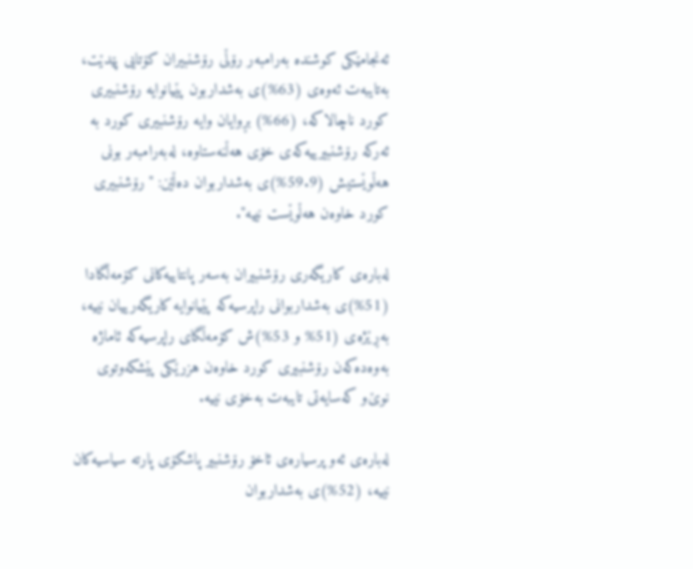ئه‌نجامێكی‌ كوشنده‌ به‌رامبه‌ر رۆڵی‌ رۆشنبیران كۆتایی‌ پێدێت، به‌تایبه‌ت ئه‌وه‌ی‌ (63%)ی‌ به‌شداربون پێیانوایه‌ رۆشنبیری‌ كورد ناچالاكه‌، (66%) بڕوایان وایه‌ رۆشنبیری‌ كورد به‌ ئه‌ركه‌ رۆشنبیرییه‌كه‌ی‌ خۆی‌ هه‌ڵنه‌ستاوه‌، له‌به‌رامبه‌ر بونی‌ هه‌ڵوێستیش (59.9%)ی‌ به‌شداربوان ده‌ڵێن: "رۆشنبیری‌ كورد خاوه‌ن هه‌ڵوێست نییه‌".

له‌باره‌ی‌ كاریگه‌ری‌ رۆشنبیران به‌سه‌ر پانتاییه‌كانی‌ كۆمه‌ڵگادا (51%)ی‌ به‌شداربوانی‌ راپرسیه‌كه‌ پێیانوایه‌ كاریگه‌رییان نییه‌، به‌ڕێژه‌ی‌ (51% و 53%)ش كۆمه‌ڵگای‌ راپرسیه‌كه‌ ئاماژه‌ به‌وه‌ده‌كه‌ن رۆشنبیری‌ كورد خاوه‌ن هزرێكی‌ پێشكه‌وتوی‌ نوێ‌و كه‌سایه‌تی‌ تایبه‌ت به‌خۆی‌ نییه‌.

له‌باره‌ی‌ ئه‌و پرسیاره‌ی‌ ئاخۆ رۆشنبیر پاشكۆی‌ پارته‌ سیاسیه‌كان نییه‌، (52%)ی‌ به‌شداربوان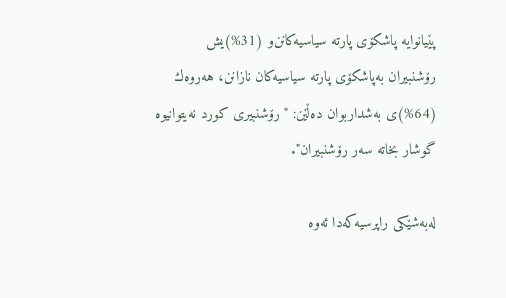پێیانوایه‌ پاشكۆی‌ پارته‌ سیاسیه‌كانن‌و (31%)یش رۆشنبیران به‌پاشكۆی‌ پارته‌ سیاسیه‌كان نازانن، هه‌روه‌ك (64%)ی‌ به‌شداربوان ده‌ڵێن: "رۆشنبیری‌ كورد نه‌یتوانیوه‌ گوشار بخاته‌ سه‌ر رۆشنبیران".

له‌به‌شێكی‌ راپرسیه‌كه‌دا ئه‌وه‌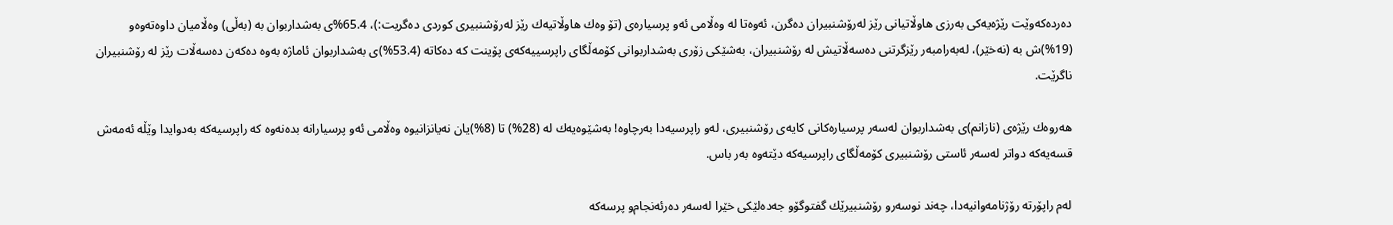ده‌رده‌كه‌وێت رێژه‌یه‌كی‌ به‌رزی‌ هاوڵاتیانی‌ رێز له‌رۆشنبیران ده‌گرن، ئه‌وه‌تا له‌ وه‌ڵامی‌ ئه‌و پرسیاره‌ی‌ (تۆ وه‌ك هاوڵاتیه‌ك رێز له‌رۆشنبیری‌ كوردی‌ ده‌گریت:)، 65.4%ی‌ به‌شداربوان به‌ (به‌ڵی‌) وه‌ڵامیان داوه‌ته‌وه‌‌و (19%)ش به‌ (نه‌خێر)، له‌به‌رامبه‌ر رێزگرتنی‌ ده‌سه‌ڵاتیش له‌ رۆشنبیران، به‌شێكی‌ زۆری‌ به‌شداربوانی‌ كۆمه‌ڵگای‌ راپرسییه‌كه‌ی‌ پۆینت كه‌ ده‌كاته‌ (53.4%)ی‌ به‌شداربوان ئاماژه‌ به‌وه‌ ده‌كه‌ن ده‌سه‌ڵات رێز له‌ رۆشنبیران ناگرێت.

هه‌روه‌ك رێژه‌ی‌ (نازانم)ی‌ به‌شداربوان له‌سه‌ر پرسیاره‌كانی‌ كایه‌ی‌ رۆشنبیری‌، له‌و راپرسیه‌دا به‌رچاوه‌! به‌شێوه‌یه‌ك له‌ (28%) تا (8%)یان نه‌یانزانیوه‌ وه‌ڵامی‌ ئه‌و پرسیارانه‌ بده‌نه‌وه‌ كه‌ راپرسیه‌كه‌ به‌دوایدا وێڵه‌ ئه‌مه‌ش قسه‌یه‌كه‌ دواتر له‌سه‌ر ئاستی‌ رۆشنبیری‌ كۆمه‌ڵگای‌ راپرسیه‌كه‌ دێته‌وه‌ به‌ر باس.

له‌م راپۆرته‌ رۆژنامه‌وانیه‌دا، چه‌ند نوسه‌ر‌و رۆشنبیرێك گفتوگۆ‌و جه‌ده‌لێكی‌ خێرا له‌سه‌ر ده‌رئه‌نجام‌و پرسه‌كه‌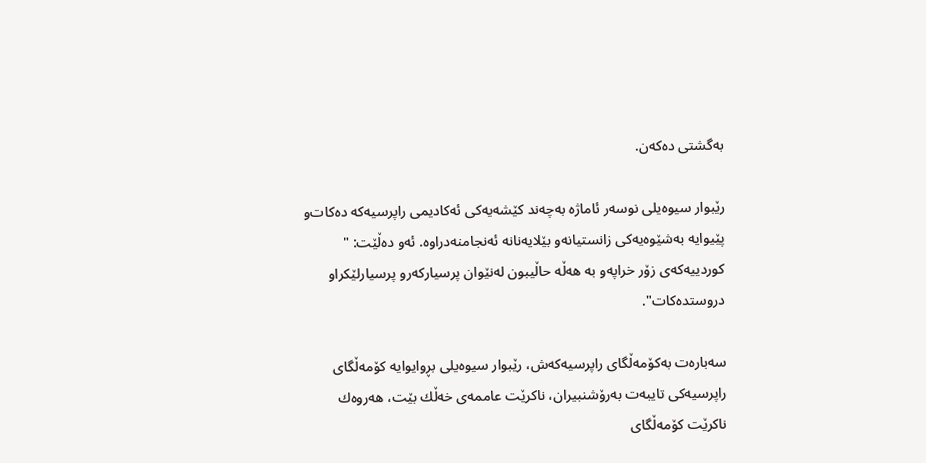به‌گشتی‌ ده‌كه‌ن.

رێبوار سیوه‌یلی‌ نوسه‌ر ئاماژه‌ به‌چه‌ند كێشه‌یه‌كی‌ ئه‌كادیمی‌ راپرسیه‌كه‌ ده‌كات‌و پێیوایه‌ به‌شێوه‌یه‌كی‌ زانستیانه‌‌و بێلایه‌نانه‌ ئه‌نجامنه‌دراوه‌. ئه‌و ده‌ڵێت: " كوردییه‌كه‌ی‌ زۆر خراپه‌‌و به‌ هه‌ڵه‌ حاڵیبون له‌نێوان پرسیاركه‌ر‌و پرسیارلێكراو دروستده‌كات".

سه‌باره‌ت به‌كۆمه‌ڵگای‌ راپرسیه‌كه‌ش، رێبوار سیوه‌یلی‌ بڕوایوایه‌ كۆمه‌ڵگای‌ راپرسیه‌كی‌ تایبه‌ت به‌رۆشنبیران، ناكرێت عاممه‌ی‌ خه‌ڵك بێت، هه‌روه‌ك ناكرێت كۆمه‌ڵگای‌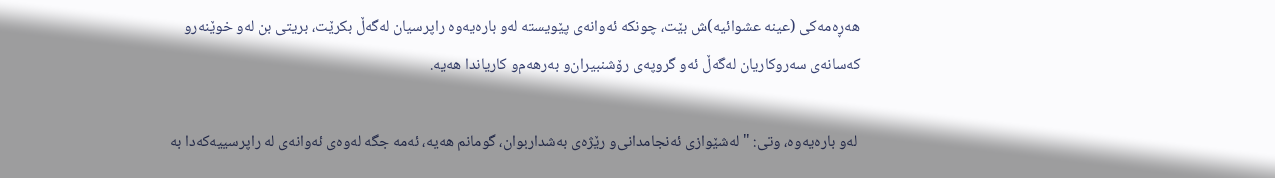هه‌ڕه‌مه‌كی‌ (عینه‌ عشوائیه‌)ش بێت، چونكه‌ ئه‌وانه‌ی‌ پێویسته‌ له‌و باره‌یه‌وه‌ راپرسیان له‌گه‌ڵ بكرێت، بریتی‌ بن له‌و خوێنه‌ر‌و كه‌سانه‌ی‌ سه‌روكاریان له‌گه‌ڵ ئه‌و گروپه‌ی‌ رۆشنبیران‌و به‌رهه‌م‌و كاریاندا هه‌یه‌.

 له‌و باره‌یه‌وه‌، وتی‌: " له‌شێوازی‌ ئه‌نجامدانی‌‌و رێژه‌ی‌ به‌شداربوان، گومانم هه‌یه‌، ئه‌مه‌ جگه‌ له‌وه‌ی‌ ئه‌وانه‌ی‌ له‌ راپرسییه‌كه‌دا به‌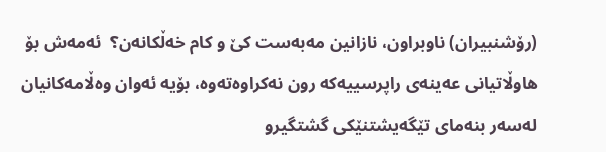(رۆشنبیران) ناوبراون، نازانین مه‌به‌ست كێ‌ و كام خه‌ڵكانه‌ن؟  ئه‌مه‌ش بۆ هاوڵاتیانی‌ عه‌ینه‌ی‌ راپرسییه‌كه‌ رون نه‌كراوه‌ته‌وه‌، بۆیه‌ ئه‌وان وه‌ڵامه‌كانیان له‌سه‌ر بنه‌مای‌ تێگه‌یشتنێكی‌ گشتگیر‌و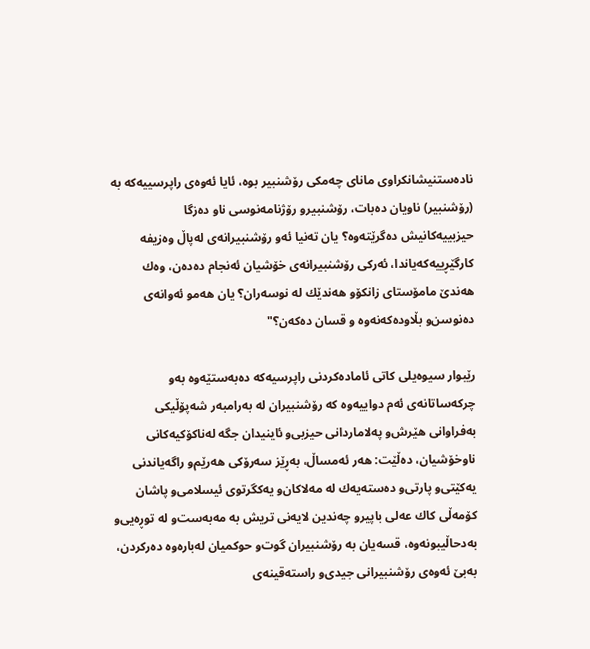ناده‌ستنیشانكراوی‌ مانای‌ چه‌مكی‌ رۆشنبیر بوه‌، ئایا ئه‌وه‌ی‌ راپرسییه‌كه‌ به‌ (رۆشنبیر) ناویان ده‌بات، رۆشنبیر‌و رۆژنامه‌نوسی‌ ناو ده‌زگا حیزبییه‌كانیش ده‌گرێته‌وه‌؟ یان ته‌نیا ئه‌و رۆشنبیرانه‌ی‌ له‌پاڵ‌ وه‌زیفه‌ كارگێڕییه‌كه‌یاندا، ئه‌ركی‌ رۆشنبیرانه‌ی‌ خۆشیان ئه‌نجام ده‌ده‌ن، وه‌ك هه‌ندێ‌ مامۆستای‌ زانكۆ‌و هه‌ندێك له‌ نوسه‌ران؟ یان هه‌مو ئه‌وانه‌ی‌ ده‌نوسن‌و بڵاوده‌كه‌نه‌وه‌ و قسان ده‌كه‌ن؟"

رێبوار سیوه‌یلی‌ كاتی‌ ئاماده‌كردنی‌ راپرسیه‌كه‌ ده‌به‌ستێه‌وه‌ به‌و چركه‌ساتانه‌ی‌ ئه‌م دواییه‌وه‌ كه‌ رۆشنبیران له‌ به‌رامبه‌ر شه‌پۆڵیكی‌ به‌فراوانی‌ هێرش‌و په‌لاماردانی‌ حیزبی‌‌و ئاینیدان جگه‌ له‌ناكۆكیه‌كانی‌ ناوخۆشیان، ده‌ڵێت: هه‌ر ئه‌مساڵ، به‌ڕێز سه‌رۆكی‌ هه‌رێم‌و راگه‌یاندنی‌ یه‌كێتی‌‌و پارتی‌‌و ده‌سته‌یه‌ك له‌ مه‌لاكان‌و یه‌كگرتوی‌ ئیسلامی‌‌و پاشان كۆمه‌ڵی‌ كاك عه‌لی‌ باپیر‌و چه‌ندین لایه‌نی‌ تریش به‌ مه‌به‌ست‌و له‌ توڕه‌یی‌‌و به‌دحاڵیبونه‌وه‌، قسه‌یان به‌ رۆشنبیران گوت‌و حوكمیان له‌باره‌وه‌ ده‌ركردن، به‌بێ‌ ئه‌وه‌ی‌ رۆشنبیرانی‌ جیدی‌‌و راسته‌قینه‌ی‌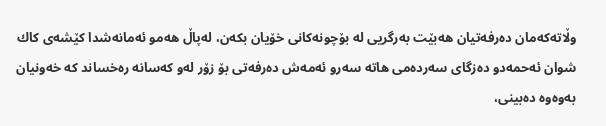وڵاته‌كه‌مان ده‌رفه‌تیان هه‌بێت به‌رگریی‌ له‌ بۆچونه‌كانی‌ خۆیان بكه‌ن، له‌پاڵ‌ هه‌مو ئه‌مانه‌شدا كێشه‌ی‌ كاك شوان ئه‌حمه‌د‌و ده‌زگای‌ سه‌رده‌می‌ هاته‌ سه‌ر‌و ئه‌مه‌ش ده‌رفه‌تی‌ بۆ زۆر له‌و كه‌سانه‌ ره‌خساند كه‌ خه‌ونیان به‌وه‌وه‌ ده‌بینی‌،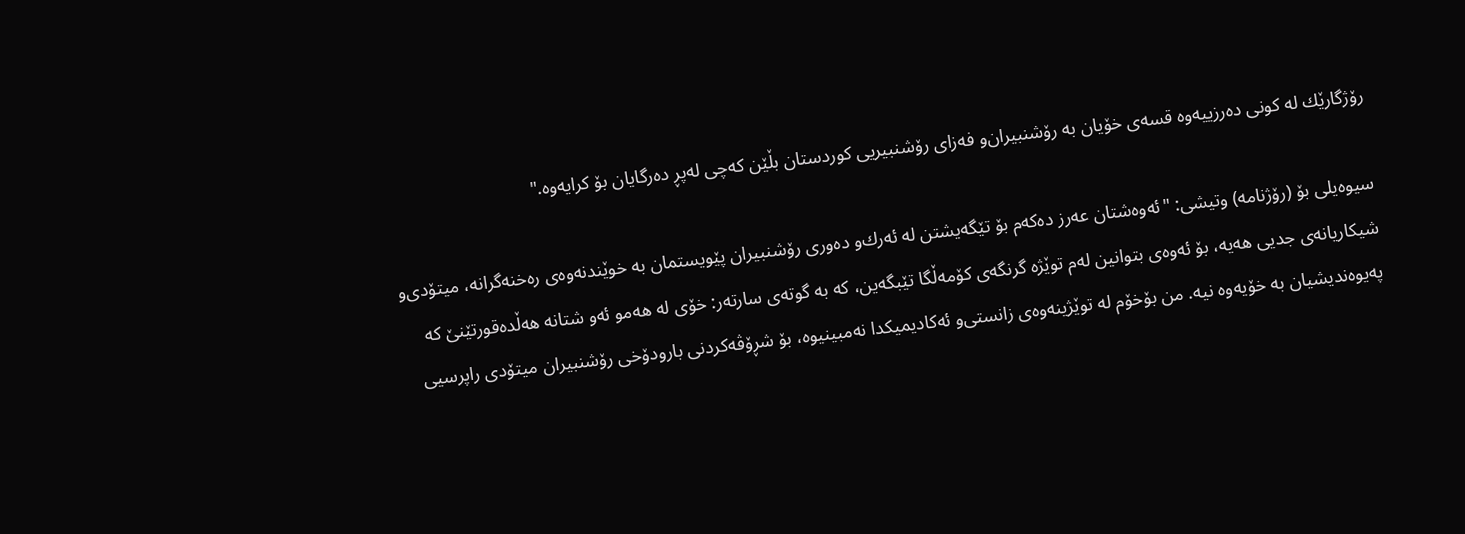رۆژگارێك له‌ كونی‌ ده‌رزییه‌وه‌ قسه‌ی‌ خۆیان به‌ رۆشنبیران‌و فه‌زای‌ رۆشنبیریی‌ كوردستان بڵێن كه‌چی‌ له‌پڕ ده‌رگایان بۆ كرایه‌وه‌."

سیوه‌یلی‌ بۆ (رۆژنامه‌) وتیشی‌: "ئه‌وه‌شتان عه‌رز ده‌كه‌م بۆ تێگه‌یشتن له‌ ئه‌رك‌و ده‌وری‌ رۆشنبیران پێویستمان به‌ خوێندنه‌وه‌ی‌ ره‌خنه‌گرانه‌، میتۆدی‌‌و شیكاریانه‌ی‌ جدیی‌ هه‌یه‌، بۆ ئه‌وه‌ی‌ بتوانین له‌م توێژه‌ گرنگه‌ی‌ كۆمه‌ڵگا تێبگه‌ین، كه‌ به‌ گوته‌ی‌ سارته‌ر: خۆی‌ له‌ هه‌مو ئه‌و شتانه‌ هه‌ڵده‌قورتێنێ‌ كه‌ په‌یوه‌ندیشیان به‌ خۆیه‌وه‌ نیه‌. من بۆخۆم له‌ توێژینه‌وه‌ی‌ زانستی‌‌و ئه‌كادیمیكدا نه‌مبینیوه‌، بۆ شڕۆڤه‌كردنی‌ بارودۆخی‌ رۆشنبیران میتۆدی‌ راپرسیی‌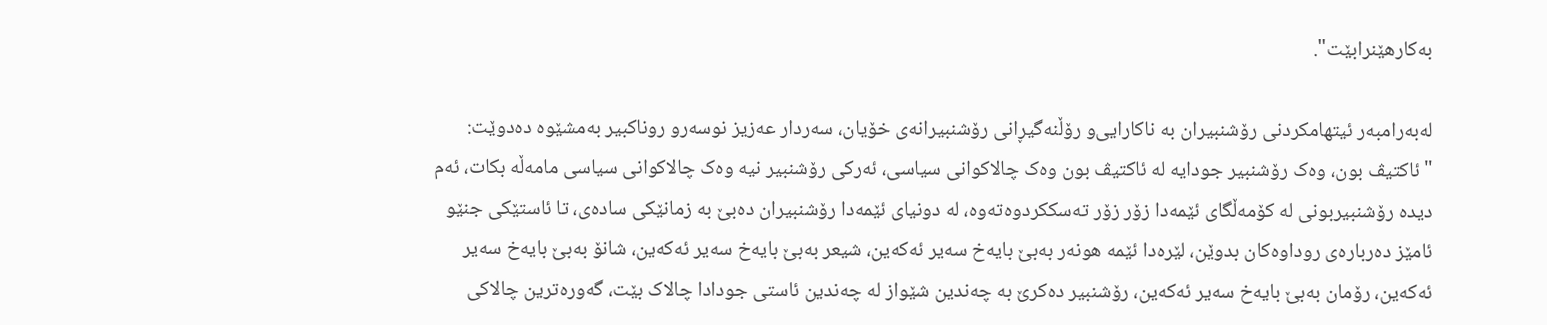به‌كارهێنرابێت".

له‌به‌رامبه‌ر ئیتهامكردنی‌ رۆشنبیران به‌ ناكارایی‌‌و رۆڵنه‌گیڕانی‌ رۆشنبیرانه‌ی‌ خۆیان، سه‌ردار عه‌زیز نوسه‌ر‌و روناكبیر به‌مشێوه‌ ده‌دوێت: "ئاکتیڤ بون، وه‌ک رۆشنبیر جودایه له ئاکتیڤ بون وه‌ک چالاکوانی سیاسی، ئه‌رکی رۆشنبیر نیه وه‌ک چالاکوانی سیاسی مامه‌ڵه‌ بکات، ئه‌م دیده رۆشنبیربونی له کۆمه‌ڵگای ئێمه‌دا زۆر زۆر ته‌سککردوه‌ته‌وه، له دونیای ئێمه‌دا رۆشنبیران ده‌بێ به زمانێکی ساده‌ی، تا ئاستێکی جنێو ئامێز ده‌رباره‌ی روداوه‌کان بدوێن، لێره‌دا ئێمه هونه‌ر به‌بێ بایه‌‌خ سه‌یر ئه‌که‌ین، شیعر به‌بێ بایه‌خ سه‌یر ئه‌که‌ین، شانۆ به‌بێ بایه‌خ سه‌یر ئه‌که‌ین، رۆمان به‌بێ بایه‌خ سه‌یر ئه‌که‌ین، رۆشنبیر ده‌کرێ به چه‌ندین شێواز له چه‌‌‌ندین ئاستی جودادا چالاک بێت، گه‌وره‌ترین چالاکی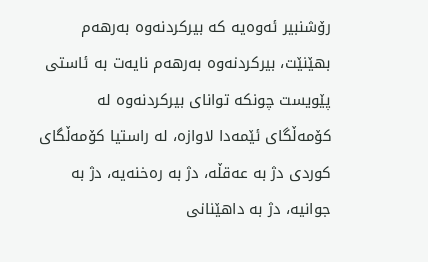رۆشنبیر ئه‌وه‌یه که بیرکردنه‌وه به‌رهه‌م بهێنێت، بیرکردنه‌وه به‌رهه‌م نایه‌ت به ئاستی پێویست چونکه توانای بیرکردنه‌وه له کۆمه‌ڵگای ئێمه‌دا لاوازه، له راستیا کۆمه‌ڵگای کوردی دژ به عه‌قڵه، دژ به ره‌خنه‌یه، دژ به جوانیه، دژ به داهێنانی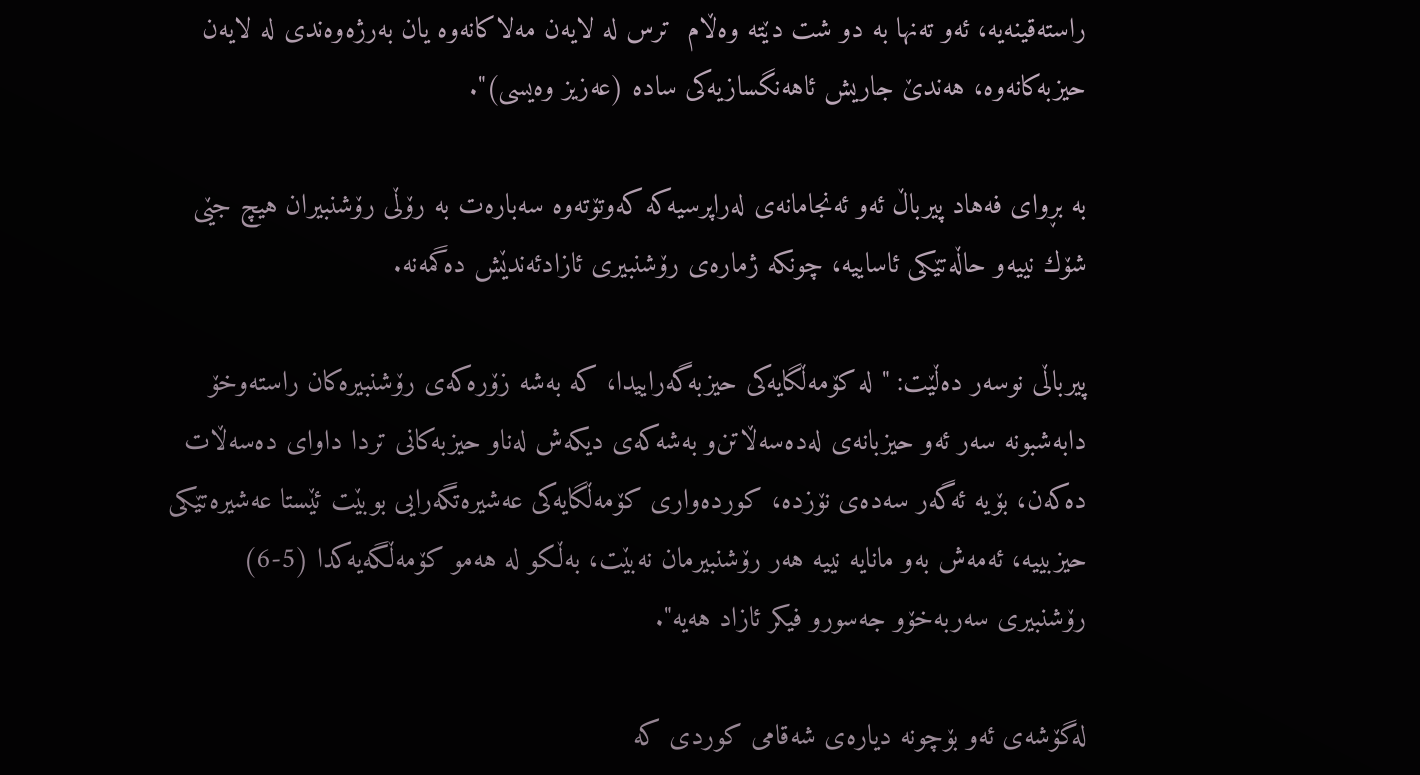راسته‌قینه‌یه، ئه‌و ته‌نها به دو شت دێته وه‌ڵام  ترس له لایه‌ن مه‌لاکانه‌وه یان به‌رژه‌وه‌ندی له لایه‌ن حیزبه‌کانه‌وه، هه‌ندێ جاریش ئاهه‌نگسازیه‌کی ساده (عه‌زیز وه‌یسی)".

به‌ بڕوای‌ فه‌هاد پیرباڵ ئه‌و ئه‌نجامانه‌ی‌ له‌راپرسیه‌كه‌ كه‌وتۆته‌وه‌ سه‌باره‌ت به‌ رۆڵی‌ رۆشنبیران هیچ جێی‌ شۆك نییه‌‌و حاڵه‌تێكی‌ ئاساییه‌، چونكه‌ ژماره‌ی‌ رۆشنبیری‌ ئازادئه‌ندێش ده‌گمه‌نه‌.

پیرباڵی‌ نوسه‌ر ده‌ڵێت: " له‌ كۆمه‌ڵگایه‌كی‌ حیزبه‌گه‌راییدا، كه‌ به‌شه‌ زۆره‌كه‌ی‌ رۆشنبیره‌كان راسته‌وخۆ دابه‌شبونه‌ سه‌ر ئه‌و حیزبانه‌ی‌ له‌ده‌سه‌ڵاتن‌و به‌شه‌كه‌ی‌ دیكه‌ش له‌ناو حیزبه‌كانی‌ تردا داوای‌ ده‌سه‌ڵات ده‌كه‌ن، بۆیه‌ ئه‌گه‌ر سه‌ده‌ی‌ نۆزده،‌ كورده‌واری‌ كۆمه‌ڵگایه‌كی‌ عه‌شیره‌تگه‌رایی‌ بوبێت ئێستا عه‌شیره‌تێكی‌ حیزبییه‌، ئه‌مه‌ش به‌و مانایه‌ نییه‌ هه‌ر رۆشنبیرمان نه‌بێت، به‌ڵكو له‌ هه‌مو كۆمه‌ڵگه‌یه‌كدا (5-6) رۆشنبیری‌ سه‌ربه‌خۆ‌و جه‌سور‌و فیكر ئازاد هه‌یه‌".

له‌گۆشه‌ی‌ ئه‌و بۆچونه‌ دیاره‌ی‌ شه‌قامی‌ كوردی‌ كه‌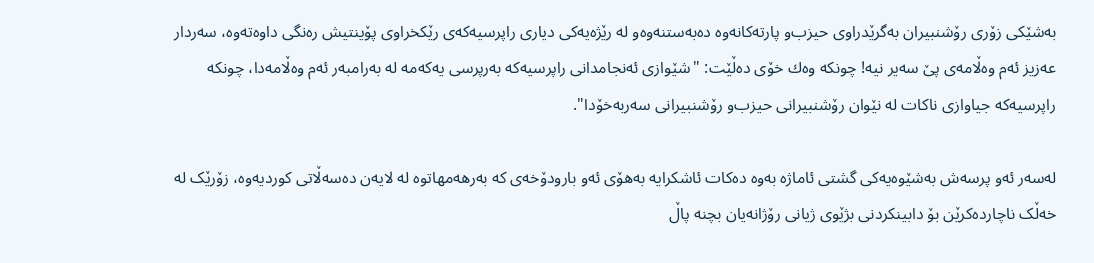به‌شێكی‌ زۆری‌ رۆشنبیران به‌گرێدراوی‌ حیزب‌و پارته‌كانه‌وه‌ ده‌به‌ستنه‌وه‌‌و له‌ رێژه‌یه‌كی‌ دیاری‌ راپرسیه‌كه‌ی‌ رێكخراوی‌ پۆینتیش ره‌نگی‌ داوه‌ته‌وه،‌ سه‌ردار عه‌زیز ئه‌م وه‌ڵامه‌ی‌ پێ‌ سه‌یر نیه! چونكه‌ وه‌ك خۆی‌ ده‌ڵێت: "شێوازی ئه‌نجامدانی راپرسیه‌که به‌رپرسی یه‌که‌مه له به‌رامبه‌ر ئه‌م وه‌ڵامه‌دا، چونکه راپرسیه‌که جیاوازی ناکات له نێوان رۆشنبیرانی حیزب‌و رۆشنبیرانی سه‌ربه‌خۆدا".

له‌سه‌ر ئه‌و پرسه‌ش به‌شێوه‌یه‌كی‌ گشتی‌ ئاماژه‌ به‌وه‌ ده‌كات ئاشکرایه به‌هۆی ئه‌و بارودۆخه‌ی که به‌رهه‌مهاتوه له لایه‌ن ده‌سه‌ڵاتی کوردیه‌وه، زۆرێک له خه‌ڵک ناچارده‌کرێن بۆ دابینکردنی بژێوی ژیانی رۆژانه‌یان بچنه پاڵ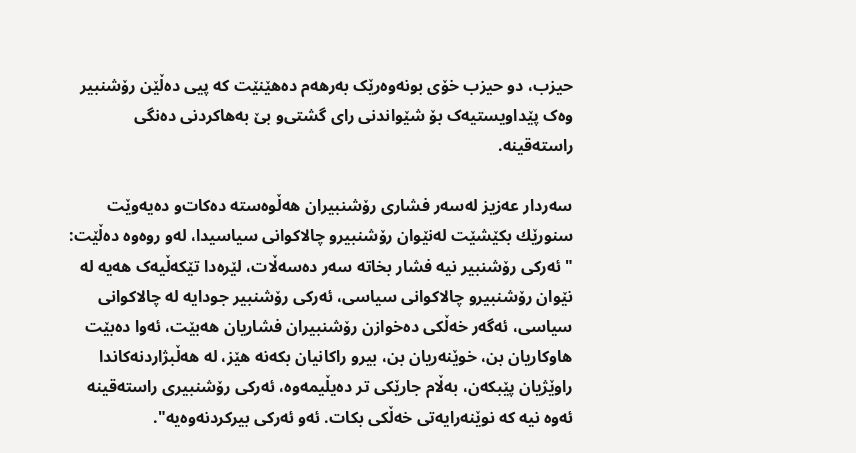حیزب، دو حیزب خۆی بونه‌وه‌رێک به‌رهه‌م ده‌هێنێت که پیی ده‌ڵێن رۆشنبیر وه‌ک پێداویستیه‌ک بۆ شێواندنی رای گشتی‌و بێ به‌هاکردنی ده‌نگی راسته‌قینه.

سه‌ردار عه‌زیز له‌سه‌ر فشاری‌ رۆشنبیران هه‌ڵوه‌سته ‌ده‌كات‌و ده‌یه‌وێت سنورێك بكێشێت له‌نێوان رۆشنبیر‌و چالاكوانی‌ سیاسیدا، له‌و روه‌وه‌‌ ده‌ڵێت: "ئه‌رکی رۆشنبیر نیه فشار بخاته سه‌ر ده‌سه‌ڵات، لێره‌دا تێکه‌ڵیه‌ک هه‌یه له نێوان رۆشنبیر‌و چالاکوانی سیاسی، ئه‌رکی رۆشنبیر جودایه له چالاکوانی سیاسی، ئه‌گه‌ر خه‌ڵکی ده‌خوازن رۆشنبیران فشاریان هه‌بێت، ئه‌وا ده‌بێت هاوکاریان بن، خوێنه‌ریان بن، بیرو راکانیان بکه‌نه هێز، له هه‌ڵبژاردنه‌کاندا راوێژیان پێبکه‌ن، به‌ڵام جارێکی تر ده‌یڵیمه‌وه، ئه‌رکی رۆشنبیری راسته‌قینه ئه‌وه نیه که نوێنه‌رایه‌تی خه‌ڵکی بکات. ئه‌و ئه‌رکی بیرکردنه‌وه‌یه".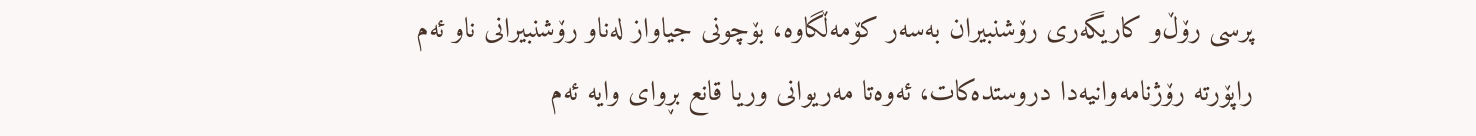پرسی‌ رۆڵ‌و كاریگه‌ری‌ رۆشنبیران به‌سه‌ر كۆمه‌ڵگاوه‌، بۆچونی‌ جیاواز له‌ناو رۆشنبیرانی‌ ناو ئه‌م راپۆرته‌ رۆژنامه‌وانیه‌دا دروستده‌كات، ئه‌وه‌تا مه‌ریوانی‌ وریا قانع بڕوای وایه‌ ئه‌م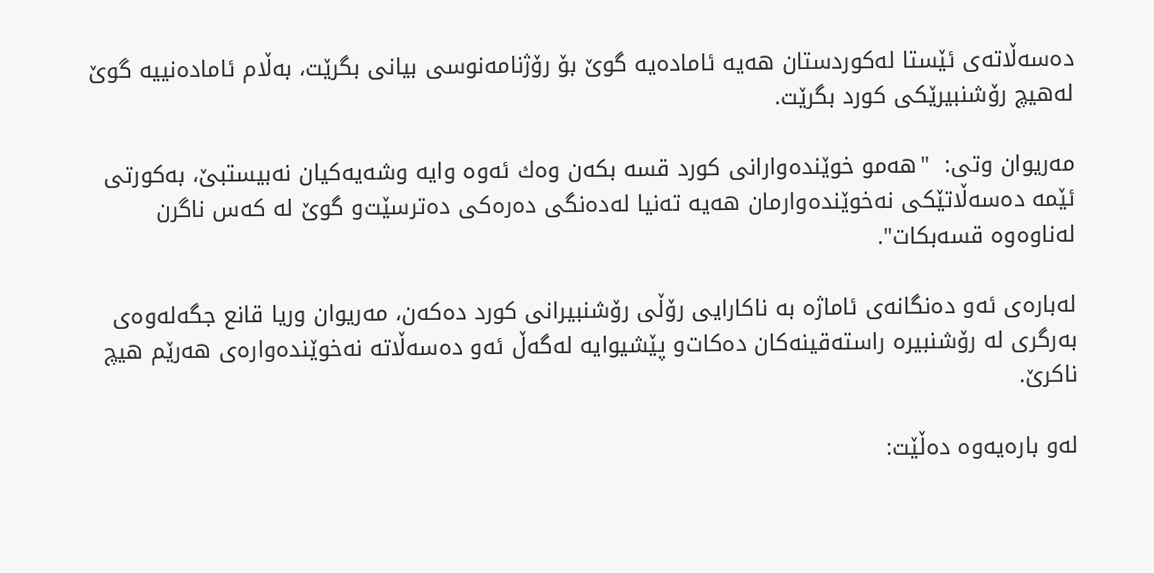ده‌سه‌ڵاته‌ی‌ ئێستا له‌كوردستان هه‌یه‌ ئاماده‌یه‌ گوێ‌ بۆ رۆژنامه‌نوسی‌ بیانی‌ بگرێت، به‌ڵام ئاماده‌نییه‌ گوێ‌ له‌هیچ رۆشنبیرێكی‌ كورد بگرێت.

مه‌ریوان وتی‌:  "هه‌مو خوێنده‌وارانی‌ كورد قسه‌ بكه‌ن وه‌ك ئه‌وه‌ وایه‌ وشه‌یه‌كیان نه‌بیستبێ‌، به‌كورتی‌ ئێمه‌ ده‌سه‌ڵاتێكی‌ نه‌خوێنده‌وارمان هه‌یه‌ ته‌نیا له‌ده‌نگی‌ ده‌ره‌كی‌ ده‌ترسێت‌و گوێ‌ له‌ كه‌س ناگرن له‌ناوه‌وه‌ قسه‌بكات".

له‌باره‌ی‌ ئه‌و ده‌نگانه‌ی‌ ئاماژه‌ به‌ ناكارایی‌ رۆڵی‌ رۆشنبیرانی‌ كورد ده‌كه‌ن، مه‌ریوان وریا قانع جگه‌له‌وه‌ی‌ به‌رگری‌ له‌ رۆشنبیره‌ راسته‌قینه‌كان ده‌كات‌و پێشیوایه‌ له‌گه‌ڵ ئه‌و ده‌سه‌ڵاته‌ نه‌خوێنده‌واره‌ی‌ هه‌رێم هیچ ناكرێ.

له‌و باره‌یه‌وه‌ ده‌ڵێت: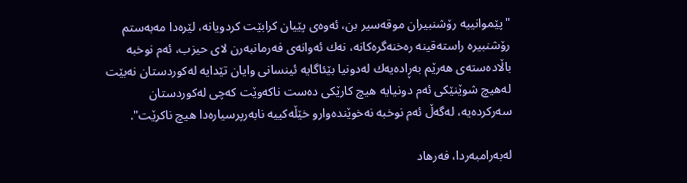"پێموانییه‌ رۆشنبیران موقه‌سیر بن، ئه‌وه‌ی‌ پێیان كرابێت كردویانه‌، لێره‌دا مه‌به‌ستم رۆشنبیره‌ راسته‌قینه‌ ره‌خنه‌گره‌كانه‌، نه‌ك ئه‌وانه‌ی‌ فه‌رمانبه‌رن لای‌ حیزب، ئه‌م نوخبه‌ باڵاده‌سته‌ی‌ هه‌رێم به‌ڕاده‌یه‌ك له‌دونیا بێئاگایه‌ ئینسانی‌ وایان تێدایه‌ له‌كوردستان نه‌بێت له‌هیچ شوێنێكی‌ ئه‌م دونیایه‌ هیچ كارێكی‌ ده‌ست ناكه‌وێت كه‌چی‌ له‌كوردستان سه‌ركرده‌یه‌، له‌گه‌ڵ ئه‌م نوخبه‌ نه‌خوێنده‌وار‌و خێڵه‌كییه‌ نابه‌رپرسیاره‌دا هیچ ناكرێت".

له‌به‌رامبه‌ردا، فه‌رهاد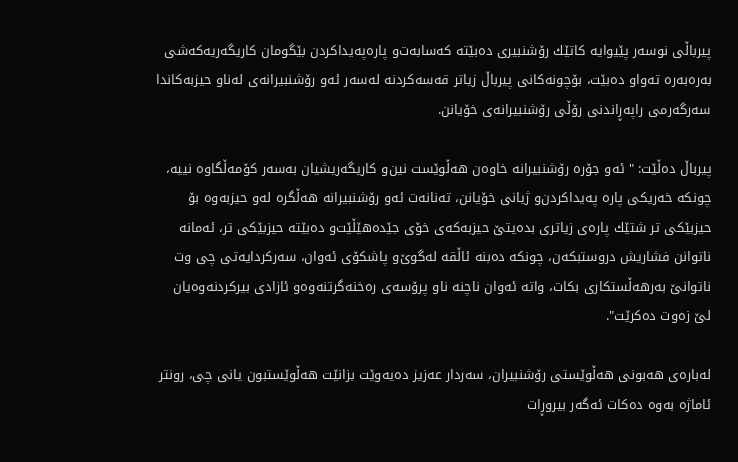پیرباڵی‌ نوسه‌ر پێیوایه‌ كاتێك رۆشنبیری‌ ده‌بێته‌ كه‌سابه‌ت‌و پاره‌په‌یداكردن بێگومان كاریگه‌ریه‌كه‌شی‌ به‌ره‌به‌ره‌ ته‌واو ده‌بێت، بۆچونه‌كانی‌ پیرباڵ زیاتر قه‌سه‌كردنه‌ له‌سه‌ر ئه‌و رۆشنبیرانه‌ی‌ له‌ناو حیزبه‌كاندا سه‌رگه‌رمی‌ راپه‌ڕاندنی‌ رۆڵی‌ رۆشنبیرانه‌ی‌ خۆیانن.

پیرباڵ ده‌ڵێت: " ئه‌و جۆره‌ رۆشنبیرانه‌ خاوه‌ن هه‌ڵوێست نین‌و كاریگه‌ریشیان به‌سه‌ر كۆمه‌ڵگاوه‌ نییه‌، چونكه‌ خه‌ریكی‌ پاره‌ په‌یداكردن‌و ژیانی‌ خۆیانن، ته‌نانه‌ت ئه‌و رۆشنبیرانه‌ هه‌ڵگره‌ له‌و حیزبه‌وه‌ بۆ حیزبێكی‌ تر شتێك پاره‌ی زیاتری‌ بده‌یتێ‌ حیزبه‌كه‌ی‌ خۆی‌ جێده‌هێڵێت‌و ده‌بێته‌ حیزبێكی‌ تر، ئه‌مانه‌ ناتوانن فشاریش دروستبكه‌ن، چونكه‌ ده‌بنه‌ ئاڵقه‌ له‌گوێ‌‌و پاشكۆی‌ ئه‌وان، سه‌ركردایه‌تی‌ چی‌ وت ناتوانێ به‌رهه‌ڵستكاری‌ بكات، واته‌ ئه‌وان ناچنه‌ ناو پرۆسه‌ی‌ ره‌خنه‌گرتنه‌وه‌‌و ئازادی‌ بیركردنه‌وه‌یان لێ‌ زه‌وت ده‌كرێت".

له‌باره‌ی‌ هه‌بونی‌ هه‌ڵوێستی‌ رۆشنبیران، سه‌ردار عه‌زیز ده‌یه‌وێت بزانێت هه‌ڵوێستبون یانی‌ چی‌، رونتر ئاماژه‌ به‌وه‌ ده‌كات ئه‌گه‌ر بیروڕات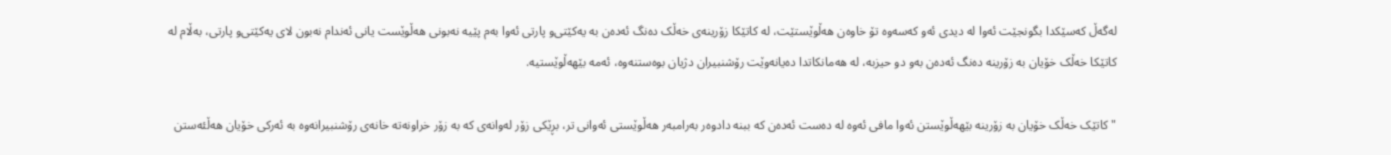له‌گه‌ڵ که‌سێکدا بگونجێت ئه‌وا له دیدی ئه‌و که‌سه‌وه تۆ خاوه‌ن هه‌ڵوێستێت، له کاتێکا زۆرینه‌ی خه‌ڵک ده‌نگ ئه‌ده‌ن به یه‌کێتی‌و پارتی ئه‌وا به‌م پێیه نه‌بونی هه‌ڵوێست یانی ئه‌ندام نه‌بون لای یه‌کێتی‌و پارتی، به‌ڵام له کاتێکا خه‌ڵک خۆیان به زۆرینه ده‌نگ ئه‌ده‌ن به‌و دو حیزبه، له هه‌مانکاتدا ده‌یانه‌وێت رۆشنبیران دژیان بوه‌ستنه‌وه، ئه‌مه بێهه‌ڵوێستیه.

"کاتێک خه‌ڵک خۆیان به زۆرینه بێهه‌ڵوێستن ئه‌وا مافی ئه‌وه له ده‌ست ئه‌ده‌ن که ببنه دادوه‌ر به‌رامبه‌ر هه‌ڵوێستی ئه‌وانی تر، بڕێکی زۆر له‌وانه‌ی که به زۆر خراونه‌ته خانه‌ی رۆشنبیرانه‌وه به ئه‌رکی خۆیان هه‌ڵئه‌ستن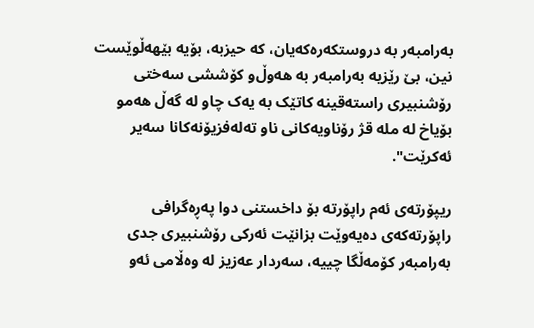به‌رامبه‌ر به دروستکه‌ره‌که‌یان، که حیزبه، بۆیه بێهه‌ڵوێست نین، بێ رێزیه به‌رامبه‌ر به هه‌وڵ‌و کۆششی سه‌ختی رۆشنبیری راسته‌قینه کاتێک به یه‌ک چاو له گه‌ڵ هه‌مو بۆیاخ له مله قژ رۆناویه‌کانی ناو ته‌له‌فزیۆنه‌کانا سه‌یر ئه‌کرێت".

ریپۆرته‌ی‌ ئه‌م راپۆرته‌ بۆ داخستنی‌ دوا په‌ڕه‌گرافی‌ راپۆرته‌كه‌ی‌ ده‌یه‌وێت بزانێت ئه‌ركی‌ رۆشنبیری‌ جدی‌ به‌رامبه‌ر كۆمه‌ڵگا چییه‌، سه‌ردار عه‌زیز له‌ وه‌ڵامی‌ ئه‌و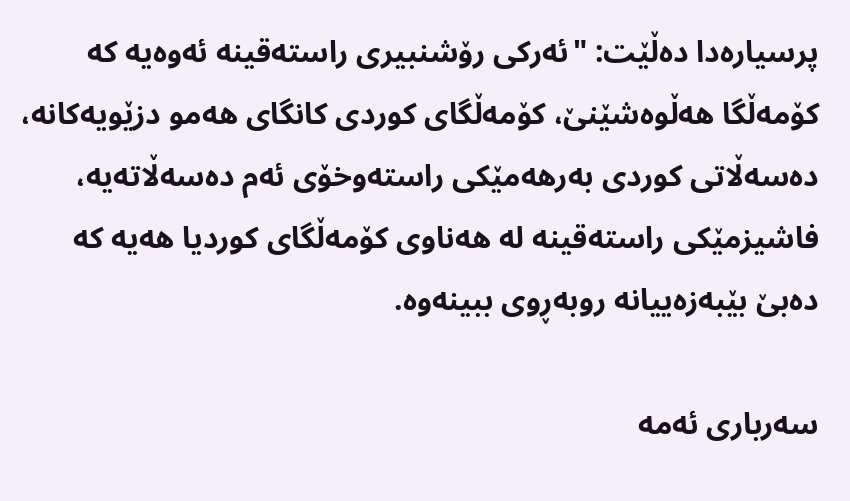پرسیاره‌دا ده‌ڵێت: "ئه‌رکی رۆشنبیری راسته‌قینه ئه‌وه‌یه که کۆمه‌ڵگا هه‌ڵوه‌شێنێ، کۆمه‌ڵگای کوردی کانگای هه‌مو دزێویه‌کانه، ده‌سه‌ڵاتی کوردی به‌رهه‌مێکی راسته‌‌وخۆی ئه‌م ده‌سه‌ڵاته‌یه، فاشیزمێکی راسته‌قینه له هه‌ناوی کۆمه‌ڵگای کوردیا هه‌یه که ده‌بێ بێبه‌زه‌ییانه روبه‌ڕوی ببینه‌وه.

سه‌رباری ئه‌مه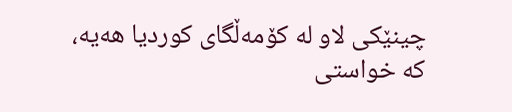چینێکی لاو له کۆمه‌ڵگای کوردیا هه‌یه، که خواستی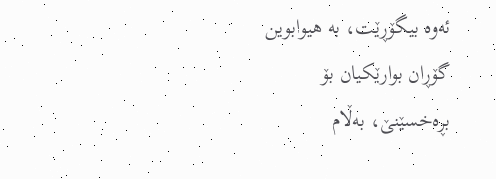ئه‌وه بیگۆڕێت، به هیوابوین گۆڕان بوارێکیان بۆ بڕه‌خسێنێ، به‌ڵام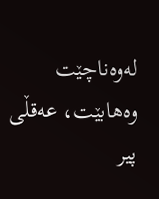له‌وه‌ناچێت وه‌هابێت، عه‌قڵی پیر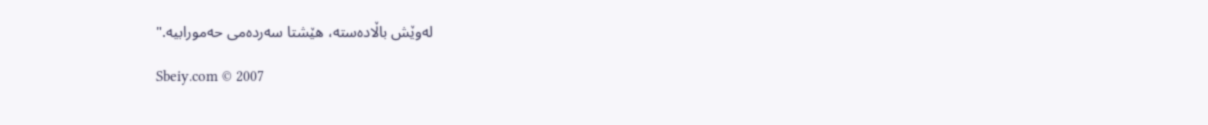له‌وێش باڵاده‌سته، هێشتا سه‌رده‌می حه‌مورابیه."

Sbeiy.com © 2007